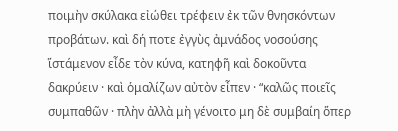ποιμὴν σκύλακα εἰώθει τρέφειν ἐκ τῶν θνησκόντων προβάτων. καὶ δή ποτε ἐγγὺς ἀμνάδος νοσούσης ἵστάμενον εἶδε τὸν κύνα, κατηφῆ καὶ δοκοῦντα δακρύειν · καὶ ὁμαλίζων αὐτὸν εἶπεν · “καλῶς ποιεῖς συμπαθῶν · πλὴν ἀλλὰ μὴ γένοιτο μη δὲ συμβαίη ὅπερ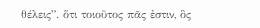θέλεις”. ὅτι τοιοῦτος πᾶς ἐστιν, ὃς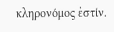κληρονόμος ἐστίν.